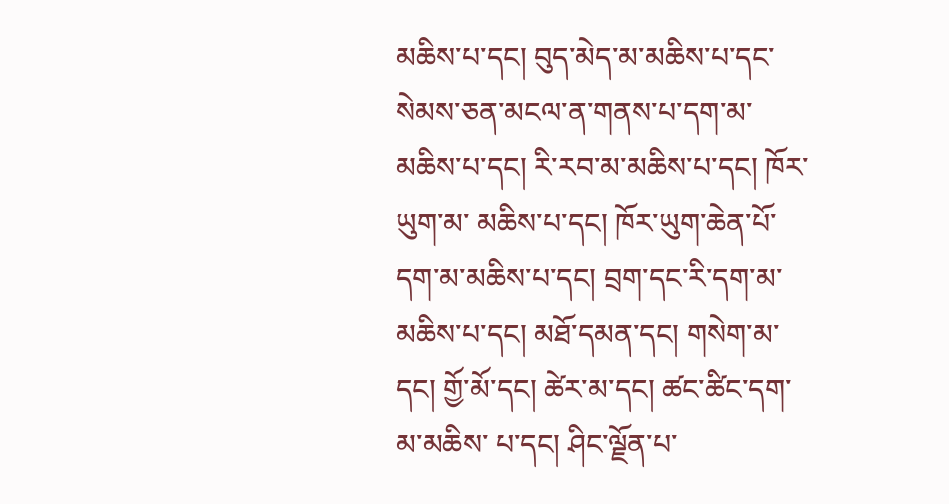མཆིས་པ་དང། བུད་མེད་མ་མཆིས་པ་དང་སེམས་ཅན་མངལ་ན་གནས་པ་དག་མ་མཆིས་པ་དང། རི་རབ་མ་མཆིས་པ་དང། ཁོར་ཡུག་མ་ མཆིས་པ་དང། ཁོར་ཡུག་ཆེན་པོ་དག་མ་མཆིས་པ་དང། བྲག་དང་རི་དག་མ་མཆིས་པ་དང། མཐོ་དམན་དང། གསེག་མ་དང། གྱོ་མོ་དང། ཚེར་མ་དང། ཚང་ཚིང་དག་མ་མཆིས་ པ་དང། ཤིང་ལྗོན་པ་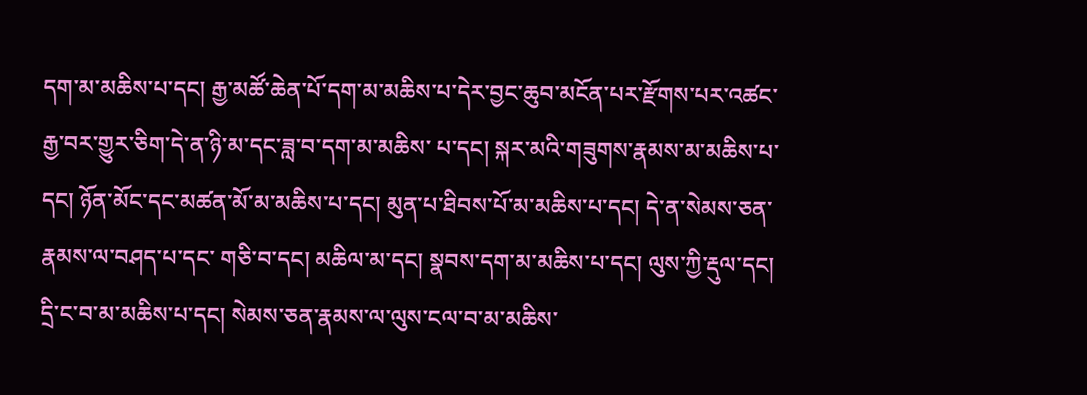དག་མ་མཆིས་པ་དང། རྒྱ་མཚོ་ཆེན་པོ་དག་མ་མཆིས་པ་དེར་བྱང་ཆུབ་མངོན་པར་རྫོགས་པར་འཚང་རྒྱ་བར་གྱུར་ཅིག་དེ་ན་ཉི་མ་དང་ཟླ་བ་དག་མ་མཆིས་ པ་དང། སྐར་མའི་གཟུགས་རྣམས་མ་མཆིས་པ་དང། ཉོན་མོང་དང་མཚན་མོ་མ་མཆིས་པ་དང། མུན་པ་ཐིབས་པོ་མ་མཆིས་པ་དང། དེ་ན་སེམས་ཅན་རྣམས་ལ་བཤད་པ་དང་ གཅི་བ་དང། མཆིལ་མ་དང། སྣབས་དག་མ་མཆིས་པ་དང། ལུས་ཀྱི་རྡུལ་དང། དྲི་ང་བ་མ་མཆིས་པ་དང། སེམས་ཅན་རྣམས་ལ་ལུས་ངལ་བ་མ་མཆིས་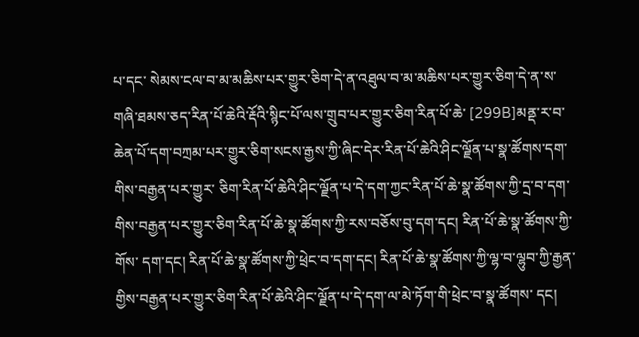པ་དང་ སེམས་ངལ་བ་མ་མཆིས་པར་གྱུར་ཅིག་དེ་ན་འཐུལ་བ་མ་མཆིས་པར་གྱུར་ཅིག་དེ་ན་ས་གཞི་ཐམས་ཅད་རིན་པོ་ཆེའི་རྡོའི་སྙིང་པོ་ལས་གྲུབ་པར་གྱུར་ཅིག་རིན་པོ་ཆེ་ [299B]མནྡ་ར་བ་ཆེན་པོ་དག་བཀྲམ་པར་གྱུར་ཅིག་སངས་རྒྱས་ཀྱི་ཞིང་དེར་རིན་པོ་ཆེའི་ཤིང་ལྗོན་པ་སྣ་ཚོགས་དག་གིས་བརྒྱན་པར་གྱུར་ ཅིག་རིན་པོ་ཆེའི་ཤིང་ལྗོན་པ་དེ་དག་ཀྱང་རིན་པོ་ཆེ་སྣ་ཚོགས་ཀྱི་དྲ་བ་དག་གིས་བརྒྱན་པར་གྱུར་ཅིག་རིན་པོ་ཆེ་སྣ་ཚོགས་ཀྱི་རས་བཅོས་བུ་དག་དང། རིན་པོ་ཆེ་སྣ་ཚོགས་ཀྱི་གོས་ དག་དང། རིན་པོ་ཆེ་སྣ་ཚོགས་ཀྱི་ཕྲེང་བ་དག་དང། རིན་པོ་ཆེ་སྣ་ཚོགས་ཀྱི་ལྷ་བ་ལྷུབ་ཀྱི་རྒྱན་གྱིས་བརྒྱན་པར་གྱུར་ཅིག་རིན་པོ་ཆེའི་ཤིང་ལྗོན་པ་དེ་དག་ལ་མེ་ཏོག་གི་ཕྲེང་བ་སྣ་ཚོགས་ དང།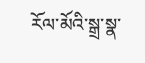རོལ་མོའི་སྒྲ་སྣ་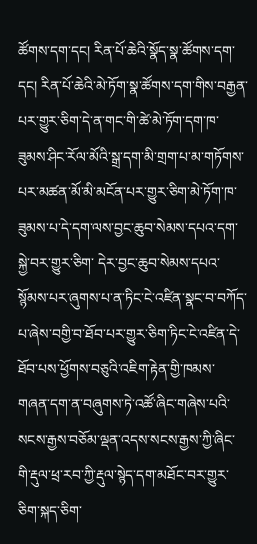ཚོགས་དག་དང། རིན་པོ་ཆེའི་སྣོད་སྣ་ཚོགས་དག་དང། རིན་པོ་ཆེའི་མེ་ཏོག་སྣ་ཚོགས་དག་གིས་བརྒྱན་པར་གྱུར་ཅིག་དེ་ན་གང་གི་ཚེ་མེ་ཏོག་དག་ཁ་ ཟུམས་ཤིང་རོལ་མོའི་སྒྲ་དག་མི་གྲག་པ་མ་གཏོགས་པར་མཚན་མོ་མི་མངོན་པར་གྱུར་ཅིག་མེ་ཏོག་ཁ་ཟུམས་པ་དེ་དག་ལས་བྱང་ཆུབ་སེམས་དཔའ་དག་སྐྱེ་བར་གྱུར་ཅིག་ དེར་བྱང་ཆུབ་སེམས་དཔའ་སྙོམས་པར་ཞུགས་པ་ན་ཏིང་ངེ་འཛིན་སྣང་བ་བཀོད་པ་ཞེས་བགྱི་བ་ཐོབ་པར་གྱུར་ཅིག་ཏིང་ངེ་འཛིན་དེ་ཐོབ་པས་ཕྱོགས་བཅུའི་འཇིག་རྟེན་གྱི་ཁམས་ གཞན་དག་ན་བཞུགས་ཏེ་འཚོ་ཞིང་གཞེས་པའི་སངས་རྒྱས་བཅོམ་ལྡན་འདས་སངས་རྒྱས་ཀྱི་ཞིང་གི་རྡུལ་ཕྲ་རབ་ཀྱི་རྡུལ་སྙེད་དག་མཐོང་བར་གྱུར་ཅིག་སྐད་ཅིག་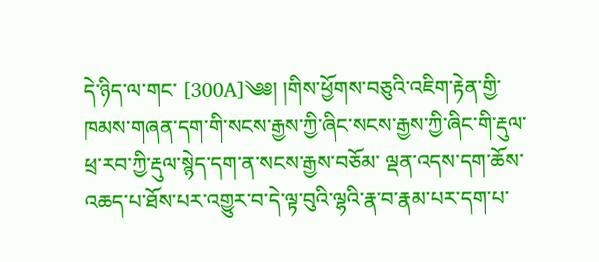དེ་ཉིད་ལ་གང་ [300A]༄༅། །གིས་ཕྱོགས་བཅུའི་འཇིག་རྟེན་གྱི་ཁམས་གཞན་དག་གི་སངས་རྒྱས་ཀྱི་ཞིང་སངས་རྒྱས་ཀྱི་ཞིང་གི་རྡུལ་ཕྲ་རབ་ཀྱི་རྡུལ་སྙེད་དག་ན་སངས་རྒྱས་བཅོམ་ ལྡན་འདས་དག་ཆོས་འཆད་པ་ཐོས་པར་འགྱུར་བ་དེ་ལྟ་བུའི་ལྷའི་རྣ་བ་རྣམ་པར་དག་པ་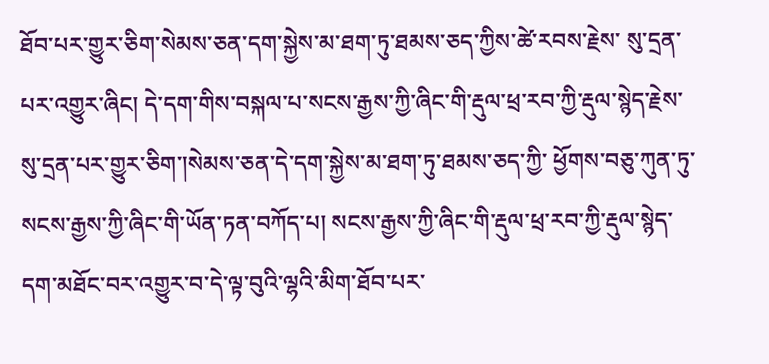ཐོབ་པར་གྱུར་ཅིག་སེམས་ཅན་དག་སྐྱེས་མ་ཐག་ཏུ་ཐམས་ཅད་ཀྱིས་ཚེ་རབས་རྗེས་ སུ་དྲན་པར་འགྱུར་ཞིང། དེ་དག་གིས་བསྐལ་པ་སངས་རྒྱས་ཀྱི་ཞིང་གི་རྡུལ་ཕྲ་རབ་ཀྱི་རྡུལ་སྙེད་རྗེས་སུ་དྲན་པར་གྱུར་ཅིག་།སེམས་ཅན་དེ་དག་སྐྱེས་མ་ཐག་ཏུ་ཐམས་ཅད་ཀྱི་ ཕྱོགས་བཅུ་ཀུན་ཏུ་སངས་རྒྱས་ཀྱི་ཞིང་གི་ཡོན་ཏན་བཀོད་པ། སངས་རྒྱས་ཀྱི་ཞིང་གི་རྡུལ་ཕྲ་རབ་ཀྱི་རྡུལ་སྙེད་དག་མཐོང་བར་འགྱུར་བ་དེ་ལྟ་བུའི་ལྷའི་མིག་ཐོབ་པར་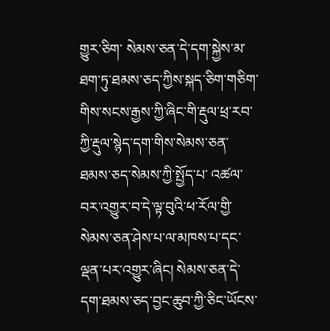གྱུར་ཅིག་ སེམས་ཅན་དེ་དག་སྐྱེས་མ་ཐག་ཏུ་ཐམས་ཅད་ཀྱིས་སྐད་ཅིག་གཅིག་གིས་སངས་རྒྱས་ཀྱི་ཞིང་གི་རྡུལ་ཕྲ་རབ་ཀྱི་རྡུལ་སྙེད་དག་གིས་སེམས་ཅན་ཐམས་ཅད་སེམས་ཀྱི་སྤྱོད་པ་ འཚལ་བར་འགྱུར་བ་དེ་ལྟ་བུའི་ཕ་རོལ་གྱི་སེམས་ཅན་ཤེས་པ་ལ་མཁས་པ་དང་ལྡན་པར་འགྱུར་ཞིང། སེམས་ཅན་དེ་དག་ཐམས་ཅད་བྱང་ཆུབ་ཀྱི་ཅིང་ཡོངས་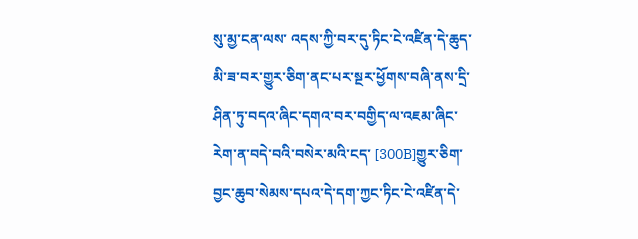སུ་མྱ་ངན་ལས་ འདས་ཀྱི་བར་དུ་ཏིང་ངེ་འཛིན་དེ་ཆུད་མི་ཟ་བར་གྱུར་ཅིག་ནང་པར་སྔར་ཕྱོགས་བཞི་ནས་དྲི་ཤིན་ཏུ་བདའ་ཞིང་དགའ་བར་བགྱིད་ལ་འཇམ་ཞིང་རེག་ན་བདེ་བའི་བསེར་མའི་ངད་ [300B]གྱུར་ཅིག་བྱང་ཆུབ་སེམས་དཔའ་དེ་དག་ཀྱང་ཏིང་ངེ་འཛིན་དེ་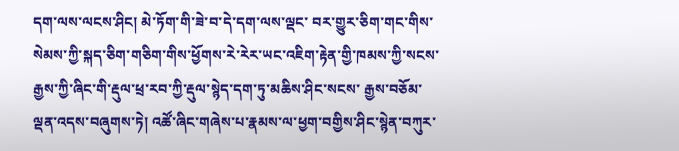དག་ལས་ལངས་ཤིང། མེ་ཏོག་གི་ཟེ་བ་དེ་དག་ལས་ལྡང་ བར་གྱུར་ཅིག་གང་གིས་སེམས་ཀྱི་སྐད་ཅིག་གཅིག་གིས་ཕྱོགས་རེ་རེར་ཡང་འཇིག་རྟེན་གྱི་ཁམས་ཀྱི་སངས་རྒྱས་ཀྱི་ཞིང་གི་རྡུལ་ཕྲ་རབ་ཀྱི་རྡུལ་སྙེད་དག་ཏུ་མཆིས་ཤིང་སངས་ རྒྱས་བཅོམ་ལྡན་འདས་བཞུགས་ཏེ། འཚོ་ཞིང་གཞེས་པ་རྣམས་ལ་ཕྱག་བགྱིས་ཤིང་སྙེན་བཀུར་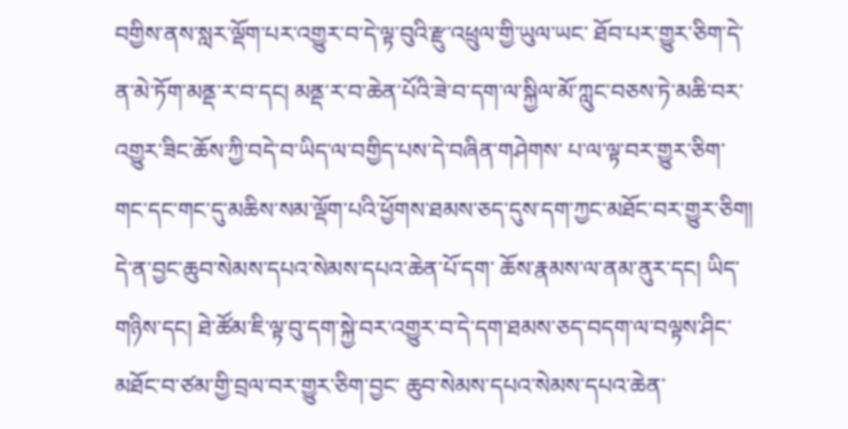བགྱིས་ནས་སླར་ལྡོག་པར་འགྱུར་བ་དེ་ལྟ་བུའི་རྫུ་འཕྲུལ་གྱི་ཡུལ་ཡང་ ཐོབ་པར་གྱུར་ཅིག་དེ་ན་མེ་ཏོག་མནྡ་ར་བ་དང། མནྡ་ར་བ་ཆེན་པོའི་ཟེ་བ་དག་ལ་སྐྱིལ་མོ་ཀླུང་བཅས་ཏེ་མཆི་བར་འགྱུར་ཟིང་ཆོས་ཀྱི་བདེ་བ་ཡིད་ལ་བགྱིད་པས་དེ་བཞིན་གཤེགས་ པ་ལ་ལྟ་བར་གྱུར་ཅིག་གང་དང་གང་དུ་མཆིས་སམ་ལྡོག་པའི་ཕྱོགས་ཐམས་ཅད་དུས་དག་ཀྱང་མཐོང་བར་གྱུར་ཅིག། དེ་ན་བྱང་ཆུབ་སེམས་དཔའ་སེམས་དཔའ་ཆེན་པོ་དག་ ཆོས་རྣམས་ལ་ནམ་ནུར་དང། ཡིད་གཉིས་དང། ཐེ་ཚོམ་ཇི་ལྟ་བུ་དག་སྐྱེ་བར་འགྱུར་བ་དེ་དག་ཐམས་ཅད་བདག་ལ་བལྟས་ཤིང་མཐོང་བ་ཙམ་གྱི་བྲལ་བར་གྱུར་ཅིག་བྱང་ ཆུབ་སེམས་དཔའ་སེམས་དཔའ་ཆེན་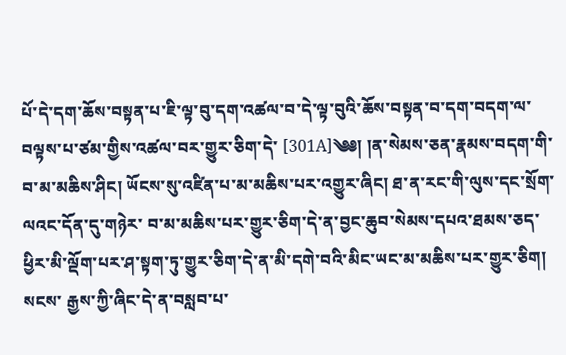པོ་དེ་དག་ཆོས་བསྟན་པ་ཇི་ལྟ་བུ་དག་འཚལ་བ་དེ་ལྟ་བུའི་ཆོས་བསྟན་བ་དག་བདག་ལ་བལྟས་པ་ཙམ་གྱིས་འཚལ་བར་གྱུར་ཅིག་དེ་ [301A]༄༅། །ན་སེམས་ཅན་རྣམས་བདག་གི་བ་མ་མཆིས་ཤིང། ཡོངས་སུ་འཛིན་པ་མ་མཆིས་པར་འགྱུར་ཞིང། ཐ་ན་རང་གི་ལུས་དང་སྲོག་ལའང་དོན་དུ་གཉེར་ བ་མ་མཆིས་པར་གྱུར་ཅིག་དེ་ན་བྱང་ཆུབ་སེམས་དཔའ་ཐམས་ཅད་ཕྱིར་མི་ལྡོག་པར་ཤ་སྟག་ཏུ་གྱུར་ཅིག་དེ་ན་མི་དགེ་བའི་མིང་ཡང་མ་མཆིས་པར་གྱུར་ཅིག། སངས་ རྒྱས་ཀྱི་ཞིང་དེ་ན་བསླབ་པ་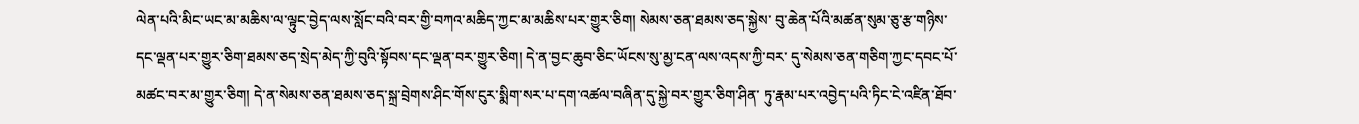ལེན་པའི་མིང་ཡང་མ་མཆིས་ལ་ལྟུང་བྱེད་ལས་སློང་བའི་བར་གྱི་བཀའ་མཆིད་ཀྱང་མ་མཆིས་པར་གྱུར་ཅིག། སེམས་ཅན་ཐམས་ཅད་སྐྱེས་ བུ་ཆེན་པོའི་མཚན་སུམ་ཅུ་རྩ་གཉིས་དང་ལྡན་པར་གྱུར་ཅིག་ཐམས་ཅད་སྲེད་མེད་ཀྱི་བུའི་སྟོབས་དང་ལྡན་བར་གྱུར་ཅིག། དེ་ན་བྱང་ཆུབ་ཅིང་ཡོངས་སུ་མྱ་ངན་ལས་འདས་ཀྱི་བར་ དུ་སེམས་ཅན་གཅིག་ཀྱང་དབང་པོ་མཚང་བར་མ་གྱུར་ཅིག། དེ་ན་སེམས་ཅན་ཐམས་ཅད་སྐྲ་བྲེགས་ཤིང་གོས་ངུར་སྨིག་སར་པ་དག་འཚལ་བཞིན་དུ་སྐྱེ་བར་གྱུར་ཅིག་ཤིན་ ཏུ་རྣམ་པར་འབྱེད་པའི་ཏིང་ངེ་འཛིན་ཐོབ་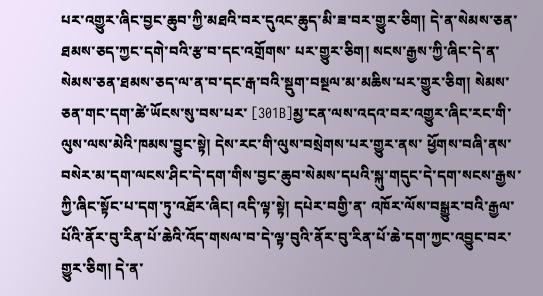པར་འགྱུར་ཞིང་བྱང་ཆུབ་ཀྱི་མཐའི་བར་དུའང་ཆུད་མི་ཟ་བར་གྱུར་ཅིག། དེ་ན་སེམས་ཅན་ཐམས་ཅད་ཀྱང་དགེ་བའི་རྩ་བ་དང་འགྲོགས་ པར་གྱུར་ཅིག། སངས་རྒྱས་ཀྱི་ཞིང་དེ་ན་སེམས་ཅན་ཐམས་ཅད་ལ་ན་བ་དང་རྒ་བའི་སྡུག་བསྔལ་མ་མཆིས་པར་གྱུར་ཅིག། སེམས་ཅན་གང་དག་ཚེ་ཡོངས་སུ་བས་པར་ [301B]མྱ་ངན་ལས་འདའ་བར་འགྱུར་ཞིང་རང་གི་ལུས་ལས་མེའི་ཁམས་བྱུང་སྟེ། དེས་རང་གི་ལུས་བསྲེགས་པར་གྱུར་ནས་ ཕྱོགས་བཞི་ནས་བསེར་མ་དག་ལངས་ཤིང་དེ་དག་གིས་བྱང་ཆུབ་སེམས་དཔའི་སྐུ་གདུང་དེ་དག་སངས་རྒྱས་ཀྱི་ཞིང་སྟོང་པ་དག་ཏུ་འཐོར་ཞིང། འདི་ལྟ་སྟེ། དཔེར་བགྱི་ན་ འཁོར་ལོས་བསྒྱུར་བའི་རྒྱལ་པོའི་ནོར་བུ་རིན་པོ་ཆེའི་འོད་གསལ་བ་དེ་ལྟ་བུའི་ནོར་བུ་རིན་པོ་ཆེ་དག་ཀྱང་འབྱུང་བར་གྱུར་ཅིག། དེ་ན་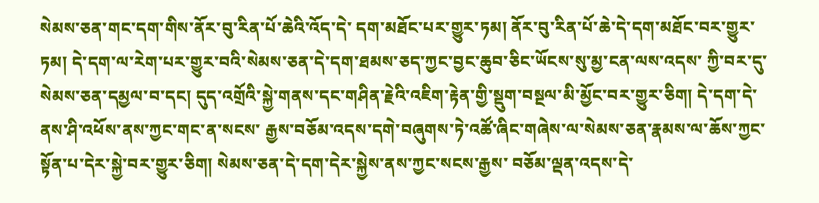སེམས་ཅན་གང་དག་གིས་ནོར་བུ་རིན་པོ་ཆེའི་འོད་དེ་ དག་མཐོང་པར་གྱུར་ཏམ། ནོར་བུ་རིན་པོ་ཆེ་དེ་དག་མཐོང་བར་གྱུར་ཏམ། དེ་དག་ལ་རེག་པར་གྱུར་བའི་སེམས་ཅན་དེ་དག་ཐམས་ཅད་ཀྱང་བྱང་ཆུབ་ཅིང་ཡོངས་སུ་མྱ་ངན་ལས་འདས་ ཀྱི་བར་དུ་སེམས་ཅན་དམྱལ་བ་དང། དུད་འགྲོའི་སྐྱེ་གནས་དང་གཤིན་རྗེའི་འཇིག་རྟེན་གྱི་སྡུག་བསྔལ་མི་མྱོང་བར་གྱུར་ཅིག། དེ་དག་དེ་ནས་ཤི་འཕོས་ནས་ཀྱང་གང་ན་སངས་ རྒྱས་བཅོམ་འདས་དགེ་བཞུགས་ཏེ་འཚོ་ཞིང་གཞེས་ལ་སེམས་ཅན་རྣམས་ལ་ཆོས་ཀྱང་སྟོན་པ་དེར་སྐྱེ་བར་གྱུར་ཅིག། སེམས་ཅན་དེ་དག་དེར་སྐྱེས་ནས་ཀྱང་སངས་རྒྱས་ བཅོམ་ལྡན་འདས་དེ་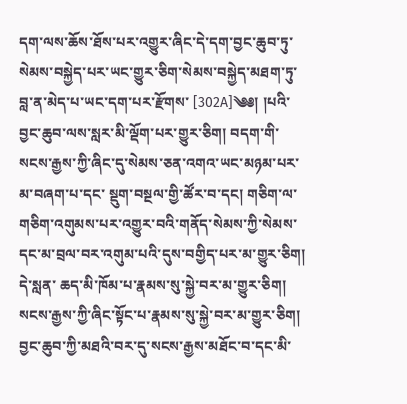དག་ལས་ཆོས་ཐོས་པར་འགྱུར་ཞིང་དེ་དག་བྱང་ཆུབ་ཏུ་སེམས་བསྐྱེད་པར་ཡང་གྱུར་ཅིག་སེམས་བསྐྱེད་མཐག་ཏུ་བླ་ན་མེད་པ་ཡང་དག་པར་རྫོགས་ [302A]༄༅། །པའི་བྱང་ཆུབ་ལས་སླར་མི་ལྡོག་པར་གྱུར་ཅིག། བདག་གི་སངས་རྒྱས་ཀྱི་ཞིང་དུ་སེམས་ཅན་འགའ་ཡང་མཉམ་པར་མ་བཞག་པ་དང་ སྡུག་བསྔལ་གྱི་ཚོར་བ་དང། གཅིག་ལ་གཅིག་འགུམས་པར་འགྱུར་བའི་གནོད་སེམས་ཀྱི་སེམས་དང་མ་བྲལ་བར་འགུམ་པའི་དུས་བགྱིད་པར་མ་གྱུར་ཅིག། དེ་སླན་ ཆད་མི་ཁོམ་པ་རྣམས་སུ་སྐྱེ་བར་མ་གྱུར་ཅིག། སངས་རྒྱས་ཀྱི་ཞིང་སྟོང་པ་རྣམས་སུ་སྐྱེ་བར་མ་གྱུར་ཅིག། བྱང་ཆུབ་ཀྱི་མཐའི་བར་དུ་སངས་རྒྱས་མཐོང་བ་དང་མི་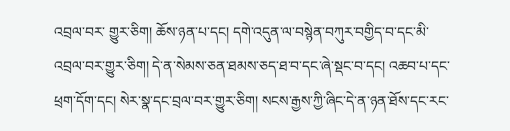འབྲལ་བར་ གྱུར་ཅིག། ཆོས་ཉན་པ་དང། དགེ་འདུན་ལ་བསྙེན་བཀུར་བགྱིད་བ་དང་མི་འབྲལ་བར་གྱུར་ཅིག། དེ་ན་སེམས་ཅན་ཐམས་ཅད་ཐ་བ་དང་ཞེ་སྡང་བ་དང། འཆབ་པ་དང་ ཕྲག་དོག་དང། སེར་སྣ་དང་བྲལ་བར་གྱུར་ཅིག། སངས་རྒྱས་ཀྱི་ཞིང་དེ་ན་ཉན་ཐོས་དང་རང་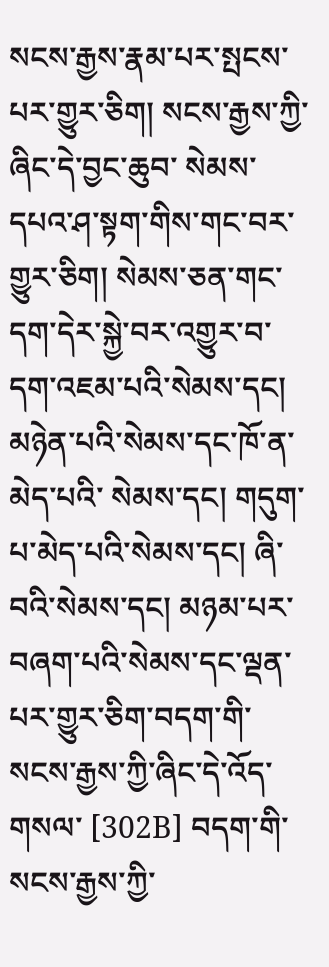སངས་རྒྱས་རྣམ་པར་སྤངས་པར་གྱུར་ཅིག། སངས་རྒྱས་ཀྱི་ཞིང་དེ་བྱང་ཆུབ་ སེམས་དཔའ་ཤ་སྟག་གིས་གང་བར་གྱུར་ཅིག། སེམས་ཅན་གང་དག་དེར་སྐྱེ་བར་འགྱུར་བ་དག་འཇམ་པའི་སེམས་དང། མཉེན་པའི་སེམས་དང་ཁོ་ན་མེད་པའི་ སེམས་དང། གདུག་པ་མེད་པའི་སེམས་དང། ཞི་བའི་སེམས་དང། མཉམ་པར་བཞག་པའི་སེམས་དང་ལྡན་པར་གྱུར་ཅིག་བདག་གི་སངས་རྒྱས་ཀྱི་ཞིང་དེ་འོད་གསལ་ [302B] བདག་གི་སངས་རྒྱས་ཀྱི་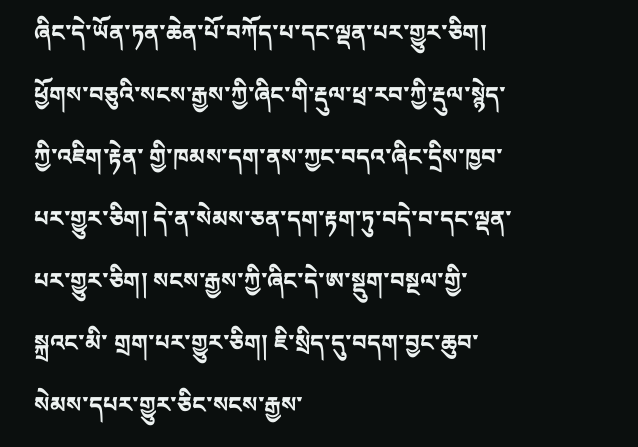ཞིང་དེ་ཡོན་ཏན་ཆེན་པོ་བཀོད་པ་དང་ལྡན་པར་གྱུར་ཅིག། ཕྱོགས་བཅུའི་སངས་རྒྱས་ཀྱི་ཞིང་གི་རྡུལ་ཕྲ་རབ་ཀྱི་རྡུལ་སྙེད་ཀྱི་འཇིག་རྟེན་ གྱི་ཁམས་དག་ནས་ཀྱང་བདའ་ཞིང་དྲིས་ཁྱབ་པར་གྱུར་ཅིག། དེ་ན་སེམས་ཅན་དག་རྟག་ཏུ་བདེ་བ་དང་ལྡན་པར་གྱུར་ཅིག། སངས་རྒྱས་ཀྱི་ཞིང་དེ་ཨ་སྡུག་བསྔལ་གྱི་སྐྲའང་མི་ གྲག་པར་གྱུར་ཅིག། ཇི་སྲིད་དུ་བདག་བྱང་ཆུབ་སེམས་དཔར་གྱུར་ཅིང་སངས་རྒྱས་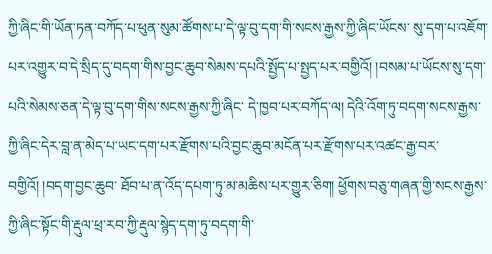ཀྱི་ཞིང་གི་ཡོན་ཏན་བཀོད་པ་ཕུན་སུམ་ཚོགས་པ་དེ་ལྟ་བུ་དག་གི་སངས་རྒྱས་ཀྱི་ཞིང་ཡོངས་ སུ་དག་པ་འཇོག་པར་འགྱུར་བ་དེ་སྲིད་དུ་བདག་གིས་བྱང་ཆུབ་སེམས་དཔའི་སྤྱོད་པ་སྤྱད་པར་བགྱིའོ། །བསམ་པ་ཡོངས་སུ་དག་པའི་སེམས་ཅན་དེ་ལྟ་བུ་དག་གིས་སངས་རྒྱས་ཀྱི་ཞིང་ དེ་ཁྱབ་པར་བཀོད་ལ། དེའི་འོག་ཏུ་བདག་སངས་རྒྱས་ཀྱི་ཞིང་དེར་བླ་ན་མེད་པ་ཡང་དག་པར་རྫོགས་པའི་བྱང་ཆུབ་མངོན་པར་རྫོགས་པར་འཚང་རྒྱ་བར་བགྱིའོ། །བདག་བྱང་ཆུབ་ ཐོབ་པ་ན་འོད་དཔག་ཏུ་མ་མཆིས་པར་གྱུར་ཅིག། ཕྱོགས་བཅུ་གཞན་གྱི་སངས་རྒྱས་ཀྱི་ཞིང་སྟོང་གི་རྡུལ་ཕྲ་རབ་ཀྱི་རྡུལ་སྙེད་དག་ཏུ་བདག་གི་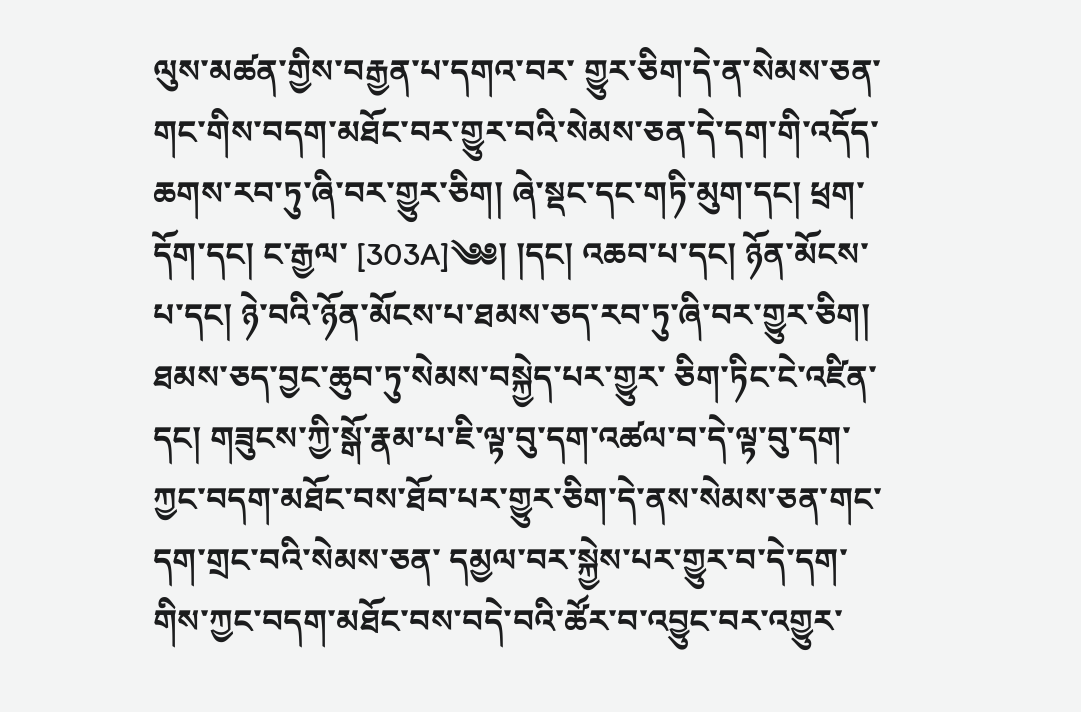ལུས་མཚན་གྱིས་བརྒྱན་པ་དགའ་བར་ གྱུར་ཅིག་དེ་ན་སེམས་ཅན་གང་གིས་བདག་མཐོང་བར་གྱུར་བའི་སེམས་ཅན་དེ་དག་གི་འདོད་ཆགས་རབ་ཏུ་ཞི་བར་གྱུར་ཅིག། ཞེ་སྡང་དང་གཏི་མུག་དང། ཕྲག་དོག་དང། ང་རྒྱལ་ [303A]༄༅། །དང། འཆབ་པ་དང། ཉོན་མོངས་པ་དང། ཉེ་བའི་ཉོན་མོངས་པ་ཐམས་ཅད་རབ་ཏུ་ཞི་བར་གྱུར་ཅིག། ཐམས་ཅད་བྱང་ཆུབ་ཏུ་སེམས་བསྐྱེད་པར་གྱུར་ ཅིག་ཏིང་ངེ་འཛིན་དང། གཟུངས་ཀྱི་སྒོ་རྣམ་པ་ཇི་ལྟ་བུ་དག་འཚལ་བ་དེ་ལྟ་བུ་དག་ཀྱང་བདག་མཐོང་བས་ཐོབ་པར་གྱུར་ཅིག་དེ་ནས་སེམས་ཅན་གང་དག་གྲང་བའི་སེམས་ཅན་ དམྱལ་བར་སྐྱེས་པར་གྱུར་བ་དེ་དག་གིས་ཀྱང་བདག་མཐོང་བས་བདེ་བའི་ཚོར་བ་འབྱུང་བར་འགྱུར་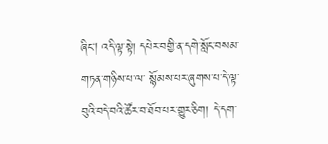ཞིང། འདི་ལྟ་སྟེ། དཔེར་བགྱི་ན་དགེ་སློང་བསམ་གཏན་གཉིས་པ་ལ་ སྙོམས་པར་ཞུགས་པ་དེ་ལྟ་བུའི་བདེ་བའི་ཚོར་བ་ཐོབ་པར་གྱུར་ཅིག། དེ་དག་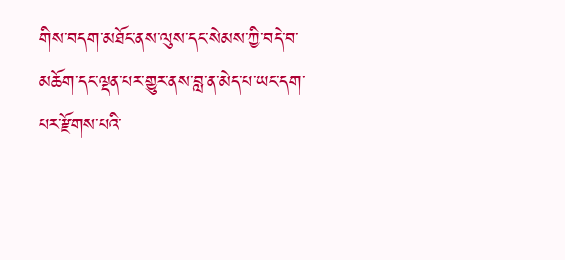གིས་བདག་མཐོང་ནས་ལུས་དང་སེམས་ཀྱི་བདེ་བ་མཆོག་དང་ལྡན་པར་གྱུར་ནས་བླ་ན་མེད་པ་ཡང་དག་ པར་རྫོགས་པའི་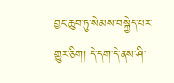བྱང་ཆུབ་ཏུ་སེམས་བསྐྱེད་པར་གྱུར་ཅིག། དེ་དག་དེ་ནས་ཤི་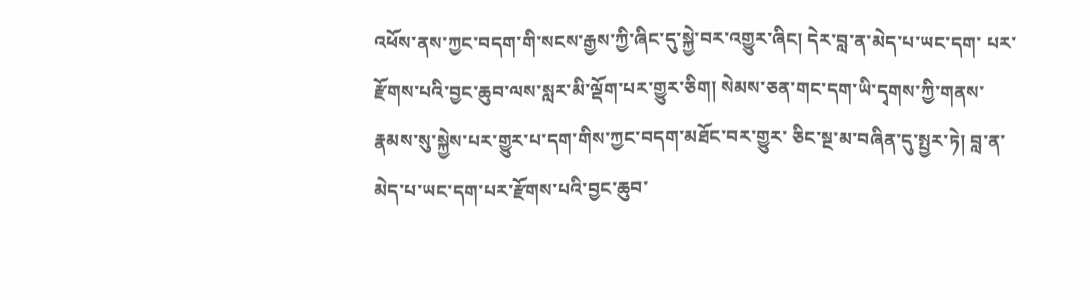འཕོས་ནས་ཀྱང་བདག་གི་སངས་རྒྱས་ཀྱི་ཞིང་དུ་སྐྱེ་བར་འགྱུར་ཞིང། དེར་བླ་ན་མེད་པ་ཡང་དག་ པར་རྫོགས་པའི་བྱང་ཆུབ་ལས་སླར་མི་ལྡོག་པར་གྱུར་ཅིག། སེམས་ཅན་གང་དག་ཡི་དྭགས་ཀྱི་གནས་རྣམས་སུ་སྐྱེས་པར་གྱུར་པ་དག་གིས་ཀྱང་བདག་མཐོང་བར་གྱུར་ ཅིང་སྔ་མ་བཞིན་དུ་སྤྱར་ཏེ། བླ་ན་མེད་པ་ཡང་དག་པར་རྫོགས་པའི་བྱང་ཆུབ་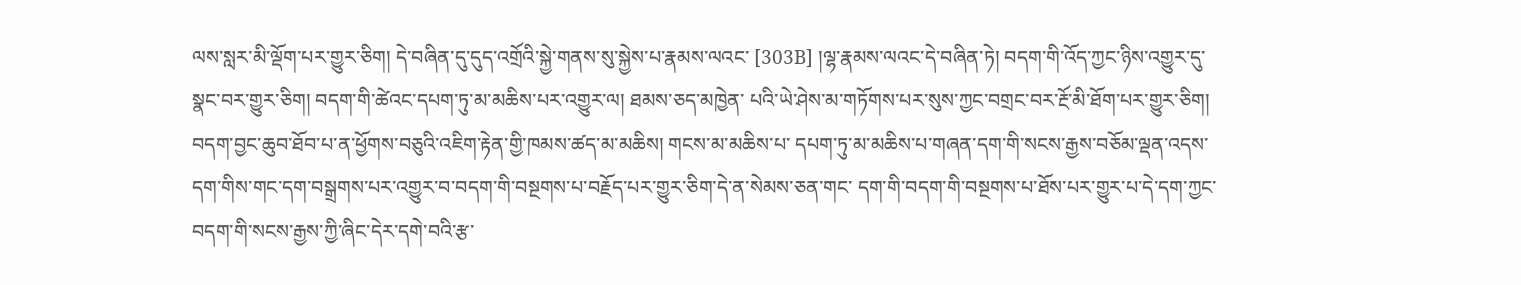ལས་སླར་མི་ལྡོག་པར་གྱུར་ཅིག། དེ་བཞིན་དུ་དུད་འགྲོའི་སྐྱེ་གནས་སུ་སྐྱེས་པ་རྣམས་ལའང་ [303B] །ལྷ་རྣམས་ལའང་དེ་བཞིན་ཏེ། བདག་གི་འོད་ཀྱང་ཉིས་འགྱུར་དུ་སྣང་བར་གྱུར་ཅིག། བདག་གི་ཚེའང་དཔག་ཏུ་མ་མཆིས་པར་འགྱུར་ལ། ཐམས་ཅད་མཁྱེན་ པའི་ཡེ་ཤེས་མ་གཏོགས་པར་སུས་ཀྱང་བགྲང་བར་རྔོ་མི་ཐོག་པར་གྱུར་ཅིག། བདག་བྱང་ཆུབ་ཐོབ་པ་ན་ཕྱོགས་བཅུའི་འཇིག་རྟེན་གྱི་ཁམས་ཚད་མ་མཆིས། གངས་མ་མཆིས་པ་ དཔག་ཏུ་མ་མཆིས་པ་གཞན་དག་གི་སངས་རྒྱས་བཅོམ་ལྡན་འདས་དག་གིས་གང་དག་བསྒྲགས་པར་འགྱུར་བ་བདག་གི་བསྔགས་པ་བརྗོད་པར་གྱུར་ཅིག་དེ་ན་སེམས་ཅན་གང་ དག་གི་བདག་གི་བསྔགས་པ་ཐོས་པར་གྱུར་པ་དེ་དག་ཀྱང་བདག་གི་སངས་རྒྱས་ཀྱི་ཞིང་དེར་དགེ་བའི་རྩ་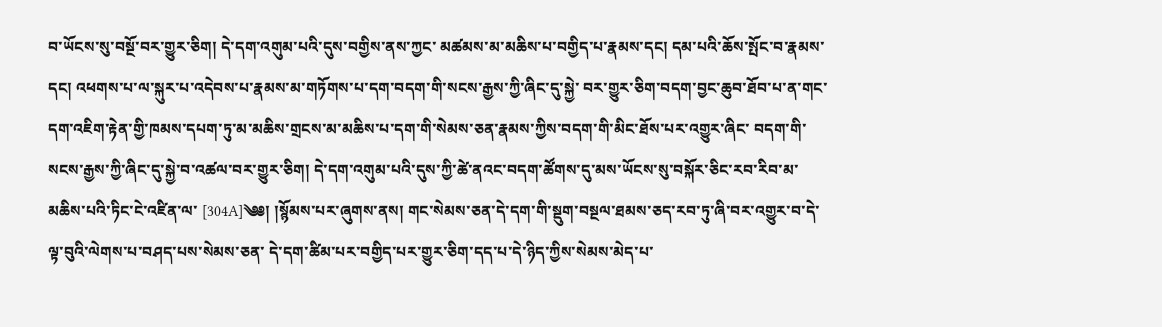བ་ཡོངས་སུ་བསྔོ་བར་གྱུར་ཅིག། དེ་དག་འགུམ་པའི་དུས་བགྱིས་ནས་ཀྱང་ མཚམས་མ་མཆིས་པ་བགྱིད་པ་རྣམས་དང། དམ་པའི་ཆོས་སྤོང་བ་རྣམས་དང། འཕགས་པ་ལ་སྐུར་པ་འདེབས་པ་རྣམས་མ་གཏོགས་པ་དག་བདག་གི་སངས་རྒྱས་ཀྱི་ཞིང་དུ་སྐྱེ་ བར་གྱུར་ཅིག་བདག་བྱང་ཆུབ་ཐོབ་པ་ན་གང་དག་འཇིག་རྟེན་གྱི་ཁམས་དཔག་ཏུ་མ་མཆིས་གྲངས་མ་མཆིས་པ་དག་གི་སེམས་ཅན་རྣམས་ཀྱིས་བདག་གི་མིང་ཐོས་པར་འགྱུར་ཞིང་ བདག་གི་སངས་རྒྱས་ཀྱི་ཞིང་དུ་སྐྱེ་བ་འཚལ་བར་གྱུར་ཅིག། དེ་དག་འགུམ་པའི་དུས་ཀྱི་ཚེ་ནའང་བདག་ཚོགས་དུ་མས་ཡོངས་སུ་བསྐོར་ཅིང་རབ་རིབ་མ་མཆིས་པའི་ཏིང་ངེ་འཛིན་ལ་ [304A]༄༅། །སྙོམས་པར་ཞུགས་ནས། གང་སེམས་ཅན་དེ་དག་གི་སྡུག་བསྔལ་ཐམས་ཅད་རབ་ཏུ་ཞི་བར་འགྱུར་བ་དེ་ལྟ་བུའི་ལེགས་པ་བཤད་པས་སེམས་ཅན་ དེ་དག་ཚིམ་པར་བགྱིད་པར་གྱུར་ཅིག་དད་པ་དེ་ཉིད་ཀྱིས་སེམས་མེད་པ་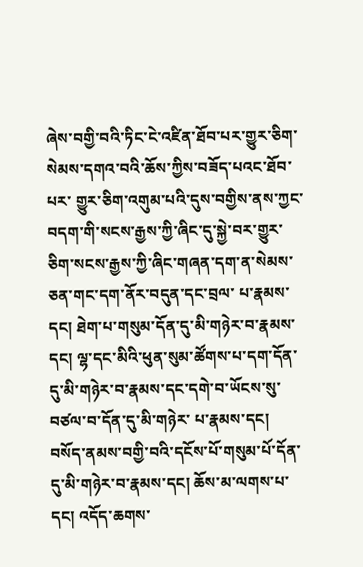ཞེས་བགྱི་བའི་ཏིང་ངེ་འཛིན་ཐོབ་པར་གྱུར་ཅིག་སེམས་དགའ་བའི་ཆོས་ཀྱིས་བཟོད་པའང་ཐོབ་པར་ གྱུར་ཅིག་འགུམ་པའི་དུས་བགྱིས་ནས་ཀྱང་བདག་གི་སངས་རྒྱས་ཀྱི་ཞིང་དུ་སྐྱེ་བར་གྱུར་ཅིག་སངས་རྒྱས་ཀྱི་ཞིང་གཞན་དག་ན་སེམས་ཅན་གང་དག་ནོར་བདུན་དང་བྲལ་ པ་རྣམས་དང། ཐེག་པ་གསུམ་དོན་དུ་མི་གཉེར་བ་རྣམས་དང། ལྷ་དང་མིའི་ཕུན་སུམ་ཚོགས་པ་དག་དོན་དུ་མི་གཉེར་བ་རྣམས་དང་དགེ་བ་ཡོངས་སུ་བཙལ་བ་དོན་དུ་མི་གཉེར་ པ་རྣམས་དང། བསོད་ནམས་བགྱི་བའི་དངོས་པོ་གསུམ་པོ་དོན་དུ་མི་གཉེར་བ་རྣམས་དང། ཆོས་མ་ལགས་པ་དང། འདོད་ཆགས་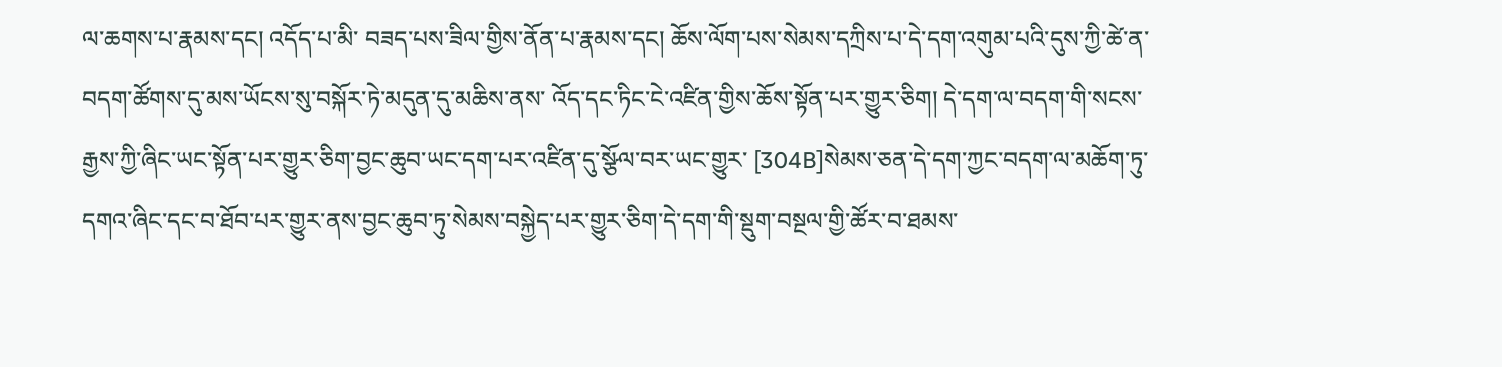ལ་ཆགས་པ་རྣམས་དང། འདོད་པ་མི་ བཟད་པས་ཟིལ་གྱིས་ནོན་པ་རྣམས་དང། ཆོས་ལོག་པས་སེམས་དཀྲིས་པ་དེ་དག་འགུམ་པའི་དུས་ཀྱི་ཚེ་ན་བདག་ཚོགས་དུ་མས་ཡོངས་སུ་བསྐོར་ཏེ་མདུན་དུ་མཆིས་ནས་ འོད་དང་ཏིང་ངེ་འཛིན་གྱིས་ཆོས་སྟོན་པར་གྱུར་ཅིག། དེ་དག་ལ་བདག་གི་སངས་རྒྱས་ཀྱི་ཞིང་ཡང་སྟོན་པར་གྱུར་ཅིག་བྱང་ཆུབ་ཡང་དག་པར་འཛིན་དུ་སྩོལ་བར་ཡང་གྱུར་ [304B]སེམས་ཅན་དེ་དག་ཀྱང་བདག་ལ་མཆོག་ཏུ་དགའ་ཞིང་དང་བ་ཐོབ་པར་གྱུར་ནས་བྱང་ཆུབ་ཏུ་སེམས་བསྐྱེད་པར་གྱུར་ཅིག་དེ་དག་གི་སྡུག་བསྔལ་གྱི་ཚོར་བ་ཐམས་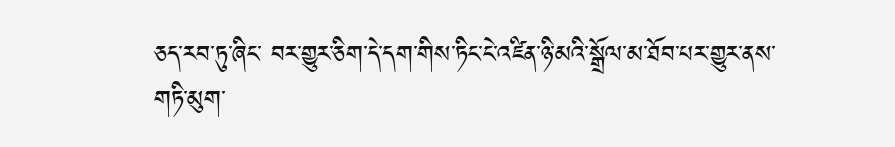ཅད་རབ་ཏུ་ཞིང་ བར་གྱུར་ཅིག་དེ་དག་གིས་ཏིང་ངེ་འཛིན་ཉི་མའི་སྒྲོལ་མ་ཐོབ་པར་གྱུར་ནས་གཏི་མུག་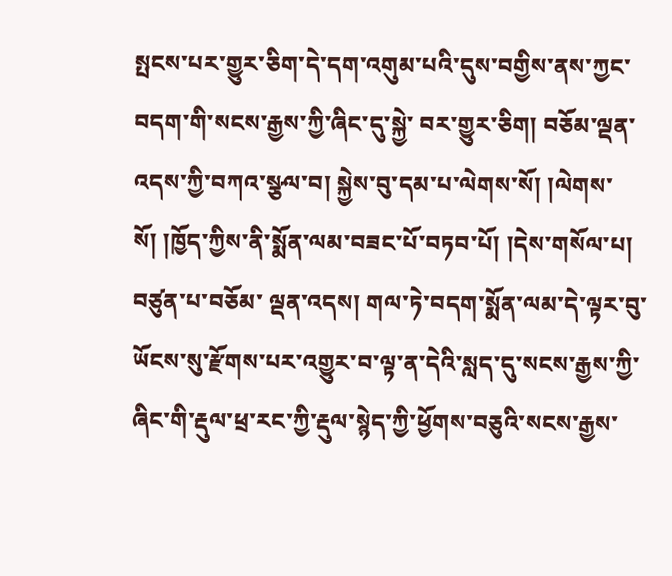སྤངས་པར་གྱུར་ཅིག་དེ་དག་འགུམ་པའི་དུས་བགྱིས་ནས་ཀྱང་བདག་གི་སངས་རྒྱས་ཀྱི་ཞིང་དུ་སྐྱེ་ བར་གྱུར་ཅིག། བཅོམ་ལྡན་འདས་ཀྱི་བཀའ་སྩལ་བ། སྐྱེས་བུ་དམ་པ་ལེགས་སོ། །ལེགས་སོ། །ཁྱོད་ཀྱིས་ནི་སྨོན་ལམ་བཟང་པོ་བཏབ་པོ། །དེས་གསོལ་པ། བཙུན་པ་བཅོམ་ ལྡན་འདས། གལ་ཏེ་བདག་སྨོན་ལམ་དེ་ལྟར་བུ་ཡོངས་སུ་རྫོགས་པར་འགྱུར་བ་ལྟ་ན་དེའི་སླད་དུ་སངས་རྒྱས་ཀྱི་ཞིང་གི་རྡུལ་ཕྲ་རང་ཀྱི་རྡུལ་སྙེད་ཀྱི་ཕྱོགས་བཅུའི་སངས་རྒྱས་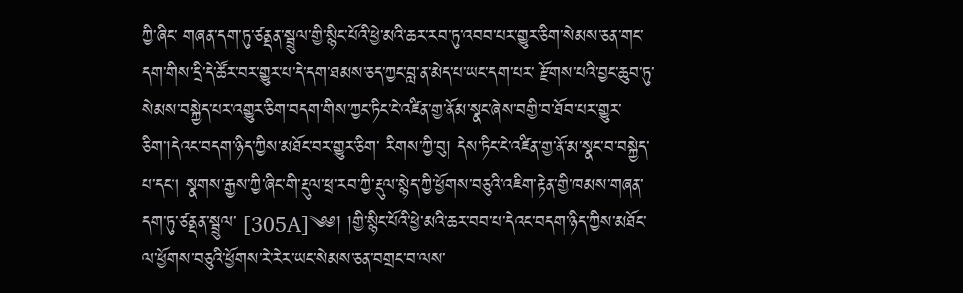ཀྱི་ཞིང་ གཞན་དག་ཏུ་ཙནྡན་སྦྲུལ་གྱི་སྙིང་པོའི་ཕྱེ་མའི་ཆར་རབ་ཏུ་འབབ་པར་གྱུར་ཅིག་སེམས་ཅན་གང་དག་གིས་དྲི་དེ་ཚོར་བར་གྱུར་པ་དེ་དག་ཐམས་ཅད་ཀྱང་བླ་ན་མེད་པ་ཡང་དག་པར་ རྫོགས་པའི་བྱང་ཆུབ་ཏུ་སེམས་བསྐྱེད་པར་འགྱུར་ཅིག་བདག་གིས་ཀྱང་ཏིང་ངེ་འཛིན་གྱ་ནོམ་སྣང་ཞེས་བགྱི་བ་ཐོབ་པར་གྱུར་ཅིག་།དེའང་བདག་ཉིད་ཀྱིས་མཐོང་བར་གྱུར་ཅིག་ རིགས་ཀྱི་བུ། དེས་ཏིང་ངེ་འཛིན་གྱ་ནོ་མ་སྣང་བ་བསྐྱེད་པ་དང། སྣགས་རྒྱས་ཀྱི་ཞིང་གི་རྡུལ་ཕྲ་རབ་ཀྱི་རྡུལ་སྙེད་ཀྱི་ཕྱོགས་བཅུའི་འཇིག་རྟེན་གྱི་ཁམས་གཞན་དག་ཏུ་ཙནྡན་སྦྲུལ་ [305A]༄༅། །གྱི་སྙིང་པོའི་ཕྱེ་མའི་ཆར་བབ་པ་དེའང་བདག་ཉིད་ཀྱིས་མཐོང་ལ་ཕྱོགས་བཅུའི་ཕྱོགས་རེ་རེར་ཡང་སེམས་ཅན་བགྲང་བ་ལས་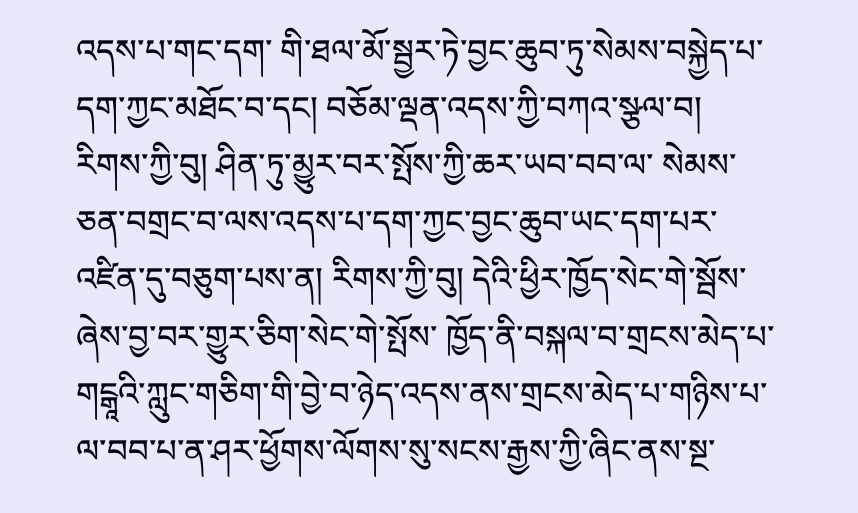འདས་པ་གང་དག་ གི་ཐལ་མོ་སྦྱར་ཏེ་བྱང་ཆུབ་ཏུ་སེམས་བསྐྱེད་པ་དག་ཀྱང་མཐོང་བ་དང། བཅོམ་ལྡན་འདས་ཀྱི་བཀའ་སྩལ་བ། རིགས་ཀྱི་བུ། ཤིན་ཏུ་མྱུར་བར་སྤོས་ཀྱི་ཆར་ཡབ་བབ་ལ་ སེམས་ཅན་བགྲང་བ་ལས་འདས་པ་དག་ཀྱང་བྱང་ཆུབ་ཡང་དག་པར་འཛིན་དུ་བཅུག་པས་ན། རིགས་ཀྱི་བུ། དེའི་ཕྱིར་ཁྱོད་སེང་གེ་སྦོས་ཞེས་བྱ་བར་གྱུར་ཅིག་སེང་གེ་སྤོས་ ཁྱོད་ནི་བསྐལ་བ་གྲངས་མེད་པ་གངྒཱའི་ཀླུང་གཅིག་གི་བྱེ་བ་ཉེད་འདས་ནས་གྲངས་མེད་པ་གཉིས་པ་ལ་བབ་པ་ན་ཤར་ཕྱོགས་ལོགས་སུ་སངས་རྒྱས་ཀྱི་ཞིང་ནས་སྔ་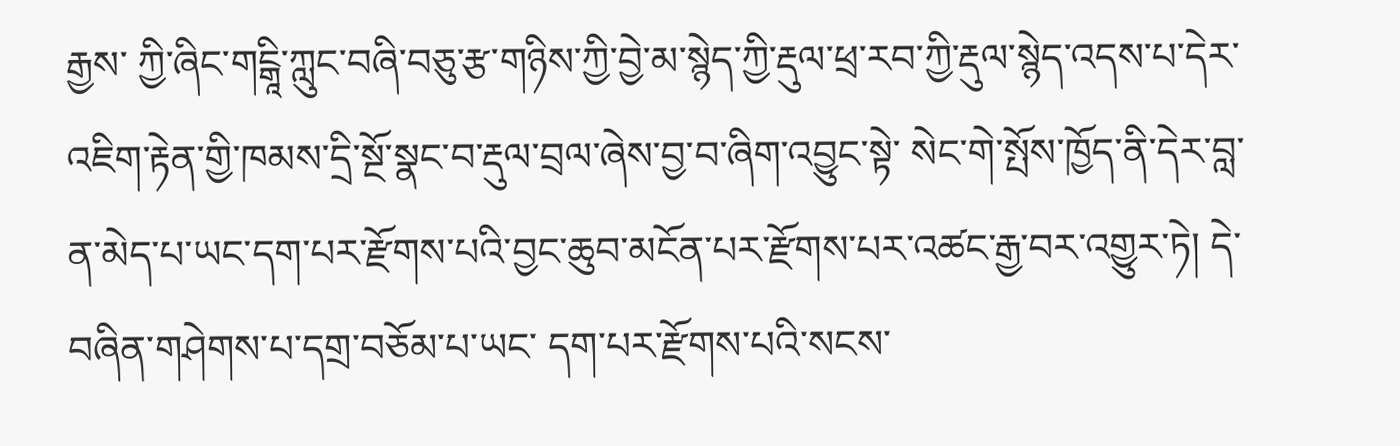རྒྱས་ ཀྱི་ཞིང་གངྒཱི་ཀླུང་བཞི་བཅུ་རྩ་གཉིས་ཀྱི་བྱེ་མ་སྙེད་ཀྱི་རྡུལ་ཕྲ་རབ་ཀྱི་རྡུལ་སྙེད་འདས་པ་དེར་འཇིག་རྟེན་གྱི་ཁམས་དྲི་སྔོ་སྣང་བ་རྡུལ་བྲལ་ཞེས་བྱ་བ་ཞིག་འབྱུང་སྟེ་ སེང་གེ་སྤོས་ཁྱོད་ནི་དེར་བླ་ན་མེད་པ་ཡང་དག་པར་རྫོགས་པའི་བྱང་ཆུབ་མངོན་པར་རྫོགས་པར་འཚང་རྒྱ་བར་འགྱུར་ཏེ། དེ་བཞིན་གཤེགས་པ་དགྲ་བཅོམ་པ་ཡང་ དག་པར་རྫོགས་པའི་སངས་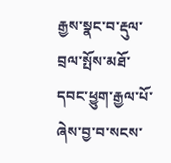རྒྱས་སྣང་བ་རྡུལ་བྲལ་སྤོས་མཐོ་དབང་ཕྱུག་རྒྱལ་པོ་ཞེས་བྱ་བ་སངས་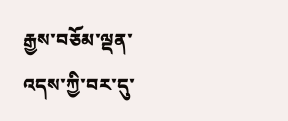རྒྱས་བཅོམ་ལྡན་འདས་ཀྱི་བར་དུ་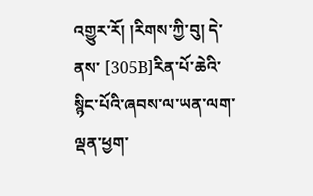འགྱུར་རོ། །རིགས་ཀྱི་བུ། དེ་ནས་ [305B]རིན་པོ་ཆེའི་སྙིང་པོའི་ཞབས་ལ་ཡན་ལག་ལྡན་ཕྱག་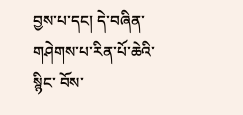བྱས་པ་དང། དེ་བཞིན་གཤེགས་པ་རིན་པོ་ཆེའི་སྙིང་ བོས་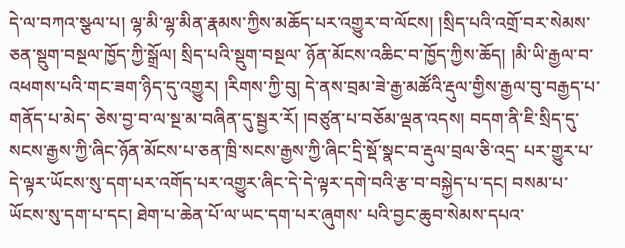དེ་ལ་བཀའ་སྩལ་པ། ལྷ་མི་ལྷ་མིན་རྣམས་ཀྱིས་མཆོད་པར་འགྱུར་བ་ལོངས། །སྲིད་པའི་འགྲོ་བར་སེམས་ཅན་སྡུག་བསྔལ་ཁྱོད་ཀྱི་སྒྲོལ། སྲིད་པའི་སྡུག་བསྔལ་ ཉོན་མོངས་འཆིང་བ་ཁྱོད་ཀྱིས་ཆོད། །མི་ཡི་རྒྱལ་བ་འཕགས་པའི་གང་ཟག་ཉིད་དུ་འགྱུར། །རིགས་ཀྱི་བུ། དེ་ནས་བྲམ་ཟེ་རྒྱ་མཚོའི་རྡུལ་གྱིས་རྒྱལ་བུ་བརྒྱད་པ་གནོད་པ་མེད་ ཅེས་བྱ་བ་ལ་སྔ་མ་བཞིན་དུ་སྦྱར་རོ། །བཙུན་པ་བཅོམ་ལྡན་འདས། བདག་ནི་ཇི་སྲིད་དུ་སངས་རྒྱས་ཀྱི་ཞིང་ཉོན་མོངས་པ་ཅན་ཁྲི་སངས་རྒྱས་ཀྱི་ཞིང་དྲི་སྡོ་སྣང་བ་རྡུལ་བྲལ་ཅི་འདྲ་ པར་གྱུར་པ་དེ་ལྟར་ཡོངས་སུ་དག་པར་འགོད་པར་འགྱུར་ཞིང་དེ་དེ་ལྟར་དགེ་བའི་རྩ་བ་བསྐྱེད་པ་དང། བསམ་པ་ཡོངས་སུ་དག་པ་དང། ཐེག་པ་ཆེན་པོ་ལ་ཡང་དག་པར་ཞུགས་ པའི་བྱང་ཆུབ་སེམས་དཔའ་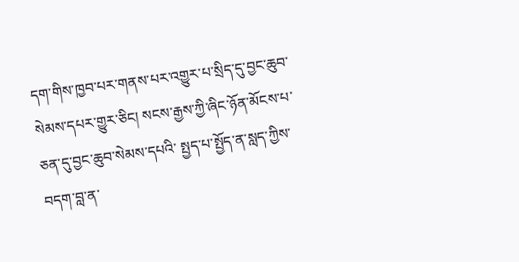དག་གིས་ཁྱབ་པར་གནས་པར་འགྱུར་པ་སྲིད་དུ་བྱང་ཆུབ་སེམས་དཔར་གྱུར་ཅིང། སངས་རྒྱས་ཀྱི་ཞིང་ཉོན་མོངས་པ་ཅན་དུ་བྱང་ཆུབ་སེམས་དཔའི་ སྤྱད་པ་སྤྱོད་ན་སླད་ཀྱིས་བདག་བླ་ན་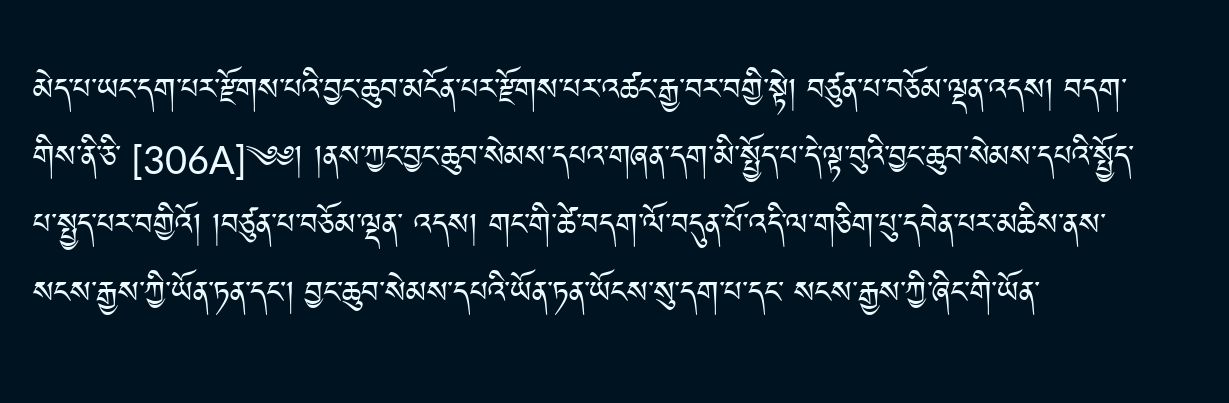མེད་པ་ཡང་དག་པར་རྫོགས་པའི་བྱང་ཆུབ་མངོན་པར་རྫོགས་པར་འཚང་རྒྱ་བར་བགྱི་སྟེ། བཙུན་པ་བཅོམ་ལྡན་འདས། བདག་གིས་ནི་ཅི་ [306A]༄༅། །ནས་ཀྱང་བྱང་ཆུབ་སེམས་དཔའ་གཞན་དག་མི་སྤྱོད་པ་དེ་ལྟ་བུའི་བྱང་ཆུབ་སེམས་དཔའི་སྤྱོད་པ་སྤྱད་པར་བགྱིའོ། །བཙུན་པ་བཅོམ་ལྡན་ འདས། གང་གི་ཚེ་བདག་ལོ་བདུན་པོ་འདི་ལ་གཅིག་པུ་དབེན་པར་མཆིས་ནས་སངས་རྒྱས་ཀྱི་ཡོན་ཏན་དང། བྱང་ཆུབ་སེམས་དཔའི་ཡོན་ཏན་ཡོངས་སུ་དག་པ་དང་ སངས་རྒྱས་ཀྱི་ཞིང་གི་ཡོན་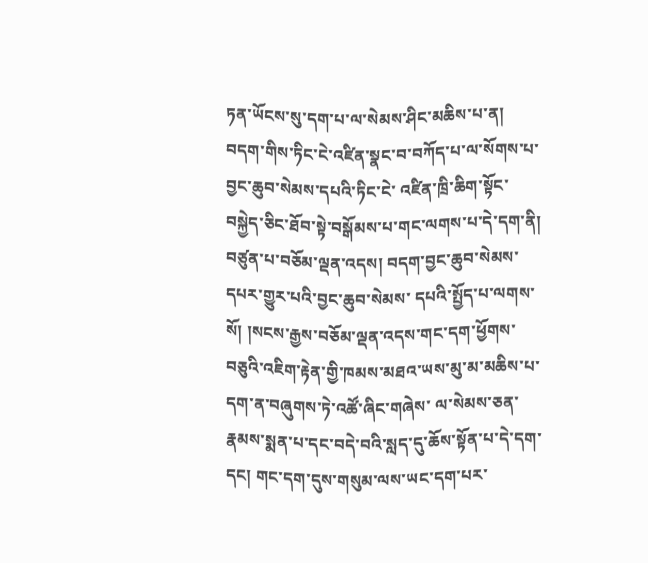ཏན་ཡོངས་སུ་དག་པ་ལ་སེམས་ཤིང་མཆིས་པ་ན། བདག་གིས་ཏིང་ངེ་འཛིན་སྣང་བ་བཀོད་པ་ལ་སོགས་པ་བྱང་ཆུབ་སེམས་དཔའི་ཏིང་ངེ་ འཛིན་ཁྲི་ཆིག་སྟོང་བསྐྱེད་ཅིང་ཐོབ་སྟེ་བསྒོམས་པ་གང་ལགས་པ་དེ་དག་ནི། བཙུན་པ་བཅོམ་ལྡན་འདས། བདག་བྱང་ཆུབ་སེམས་དཔར་གྱུར་པའི་བྱང་ཆུབ་སེམས་ དཔའི་སྤྱོད་པ་ལགས་སོ། །སངས་རྒྱས་བཅོམ་ལྡན་འདས་གང་དག་ཕྱོགས་བཅུའི་འཇིག་རྟེན་གྱི་ཁམས་མཐའ་ཡས་མུ་མ་མཆིས་པ་དག་ན་བཞུགས་ཏེ་འཚོ་ཞིང་གཞེས་ ལ་སེམས་ཅན་རྣམས་སྨན་པ་དང་བདེ་བའི་སླད་དུ་ཆོས་སྟོན་པ་དེ་དག་དང། གང་དག་དུས་གསུམ་ལས་ཡང་དག་པར་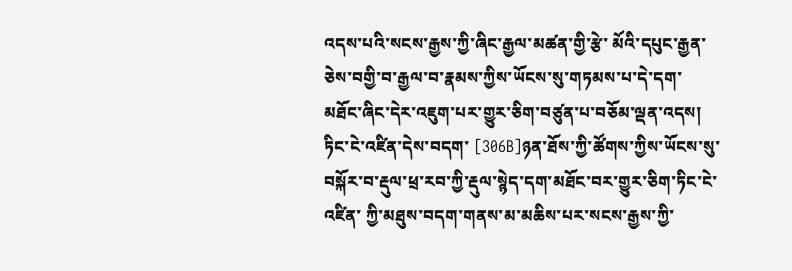འདས་པའི་སངས་རྒྱས་ཀྱི་ཞིང་རྒྱལ་མཚན་གྱི་རྩེ་ མོའི་དཔུང་རྒྱན་ཅེས་བགྱི་བ་རྒྱལ་བ་རྣམས་ཀྱིས་ཡོངས་སུ་གཏམས་པ་དེ་དག་མཐོང་ཞིང་དེར་འཇུག་པར་གྱུར་ཅིག་བཙུན་པ་བཅོམ་ལྡན་འདས། ཏིང་ངེ་འཛིན་དེས་བདག་ [306B]ཉན་ཐོས་ཀྱི་ཚོགས་ཀྱིས་ཡོངས་སུ་བསྐོར་བ་རྡུལ་ཕྲ་རབ་ཀྱི་རྡུལ་སྙེད་དག་མཐོང་བར་གྱུར་ཅིག་ཏིང་ངེ་འཛིན་ ཀྱི་མཐུས་བདག་གནས་མ་མཆིས་པར་སངས་རྒྱས་ཀྱི་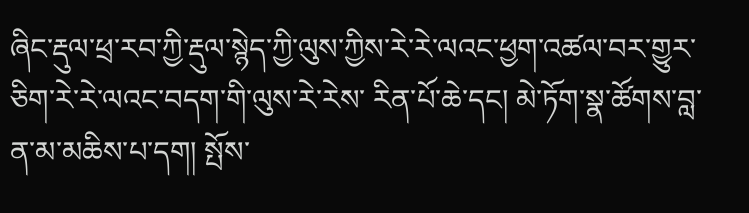ཞིང་རྡུལ་ཕྲ་རབ་ཀྱི་རྡུལ་སྙེད་ཀྱི་ལུས་ཀྱིས་རེ་རེ་ལའང་ཕྱག་འཚལ་བར་གྱུར་ཅིག་རེ་རེ་ལའང་བདག་གི་ལུས་རེ་རེས་ རིན་པོ་ཆེ་དང། མེ་ཏོག་སྣ་ཚོགས་བླ་ན་མ་མཆིས་པ་དག། སྤོས་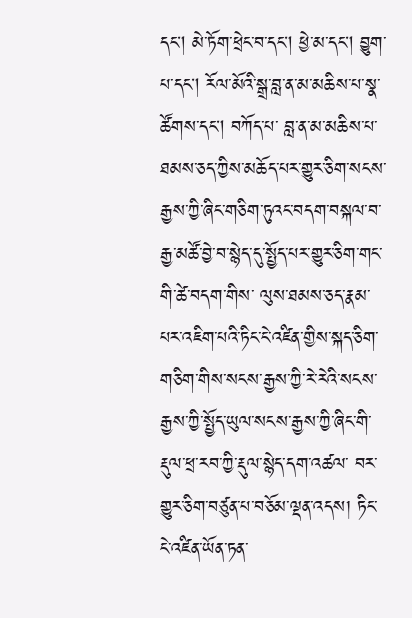དང། མེ་ཏོག་ཕྲེང་བ་དང། ཕྱེ་མ་དང། བྱུག་པ་དང། རོལ་མོའི་སྒྲ་བླ་ན་མ་མཆིས་པ་སྣ་ཚོགས་དང། བཀོད་པ་ བླ་ན་མ་མཆིས་པ་ཐམས་ཅད་ཀྱིས་མཆོད་པར་གྱུར་ཅིག་སངས་རྒྱས་ཀྱི་ཞིང་གཅིག་ཏུའང་བདག་བསྐལ་བ་རྒྱ་མཚོ་བྱེ་བ་སྙེད་དུ་སྤྱོད་པར་གྱུར་ཅིག་གང་གི་ཚེ་བདག་གིས་ ལུས་ཐམས་ཅད་རྣམ་པར་འཇིག་པའི་ཏིང་ངེ་འཛིན་གྱིས་སྐད་ཅིག་གཅིག་གིས་སངས་རྒྱས་ཀྱི་རེ་རེའི་སངས་རྒྱས་ཀྱི་སྤྱོད་ཡུལ་སངས་རྒྱས་ཀྱི་ཞིང་གི་རྡུལ་ཕྲ་རབ་ཀྱི་རྡུལ་སྙེད་དག་འཚལ་ བར་གྱུར་ཅིག་བཙུན་པ་བཅོམ་ལྡན་འདས། ཏིང་ངེ་འཛིན་ཡོན་ཏན་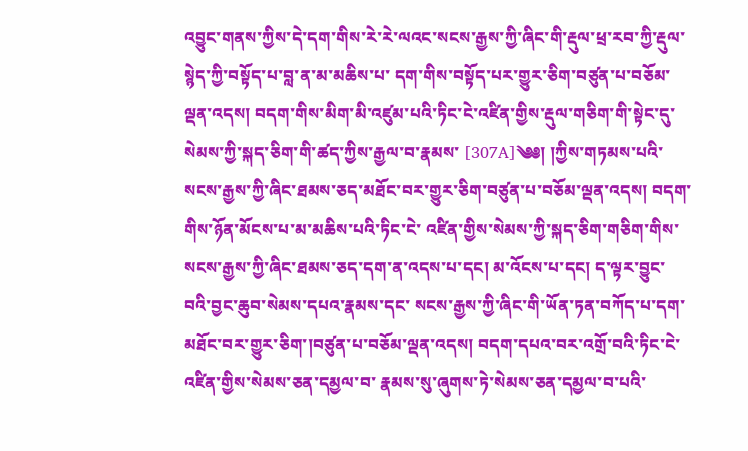འབྱུང་གནས་ཀྱིས་དེ་དག་གིས་རེ་རེ་ལའང་སངས་རྒྱས་ཀྱི་ཞིང་གི་རྡུལ་ཕྲ་རབ་ཀྱི་རྡུལ་སྙེད་ཀྱི་བསྟོད་པ་བླ་ན་མ་མཆིས་པ་ དག་གིས་བསྟོད་པར་གྱུར་ཅིག་བཙུན་པ་བཅོམ་ལྡན་འདས། བདག་གིས་མིག་མི་འཛུམ་པའི་ཏིང་ངེ་འཛིན་གྱིས་རྡུལ་གཅིག་གི་སྟེང་དུ་སེམས་ཀྱི་སྐད་ཅིག་གི་ཚད་ཀྱིས་རྒྱལ་བ་རྣམས་ [307A]༄༅། །ཀྱིས་གཏམས་པའི་སངས་རྒྱས་ཀྱི་ཞིང་ཐམས་ཅད་མཐོང་བར་གྱུར་ཅིག་བཙུན་པ་བཅོམ་ལྡན་འདས། བདག་གིས་ཉོན་མོངས་པ་མ་མཆིས་པའི་ཏིང་ངེ་ འཛིན་གྱིས་སེམས་ཀྱི་སྐད་ཅིག་གཅིག་གིས་སངས་རྒྱས་ཀྱི་ཞིང་ཐམས་ཅད་དག་ན་འདས་པ་དང། མ་འོངས་པ་དང། ད་ལྟར་བྱུང་བའི་བྱང་ཆུབ་སེམས་དཔའ་རྣམས་དང་ སངས་རྒྱས་ཀྱི་ཞིང་གི་ཡོན་ཏན་བཀོད་པ་དག་མཐོང་བར་གྱུར་ཅིག་།བཙུན་པ་བཅོམ་ལྡན་འདས། བདག་དཔའ་བར་འགྲོ་བའི་ཏིང་ངེ་འཛིན་གྱིས་སེམས་ཅན་དམྱལ་བ་ རྣམས་སུ་ཞུགས་ཏེ་སེམས་ཅན་དམྱལ་བ་པའི་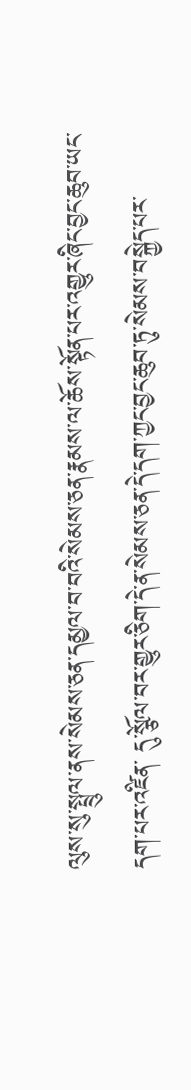ལུས་སུ་སྤྲུལ་ནས་སེམས་ཅན་དམྱལ་བ་བའི་སེམས་ཅན་རྣམས་ལ་ཆོས་སྟོན་པར་འགྱུར་ཞིང་བྱང་ཆུབ་ཡང་དག་པར་འཛིན་ དུ་སྩོལ་བར་གྱུར་ཅིག་དེ་ན་སེམས་ཅན་དེ་དག་ཀྱང་བྱང་ཆུབ་ཏུ་སེམས་བསྐྱེད་པར་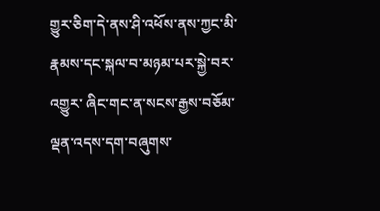གྱུར་ཅིག་དེ་ནས་ཤི་འཕོས་ནས་ཀྱང་མི་རྣམས་དང་སྐལ་བ་མཉམ་པར་སྐྱེ་བར་འགྱུར་ ཞིང་གང་ན་སངས་རྒྱས་བཅོམ་ལྡན་འདས་དག་བཞུགས་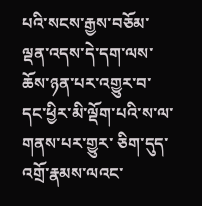པའི་སངས་རྒྱས་བཅོམ་ལྡན་འདས་དེ་དག་ལས་ཆོས་ཉན་པར་འགྱུར་བ་དང་ཕྱིར་མི་ལྡོག་པའི་ས་ལ་གནས་པར་གྱུར་ ཅིག་དུད་འགྲོ་རྣམས་ལའང་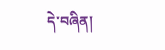དེ་བཞིན།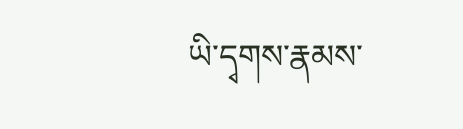ཡི་དྭགས་རྣམས་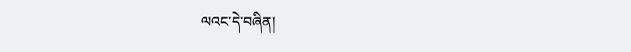ལའང་དེ་བཞིན།